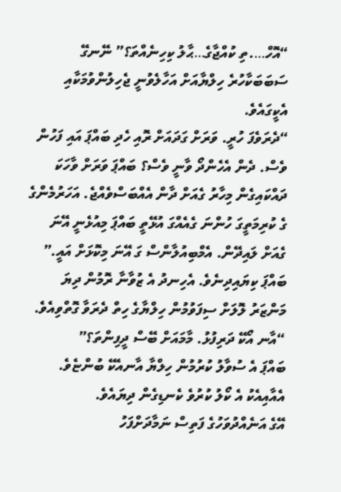“އޮހް….ތި ކުއްޖާގެ…ޙާލު ކިހިނެއްތަ؟” ނޭނގޭ ސަބަބަކާހުރެ ހިލްޔާއަށް އަހާލެވުނީ ޖެހިލުންވުމަކާއި އެކީގައެވެ.
“ދެރަވެފަ ހުރީ. ވަރަށް ގަދައަށް ރޮއި ހެދި ބައްޕަ އައި ފަހުން ވެސް. ދެން އެހެންދޯ ވާނީ ވެސް؟ ބައްޕަ ވަރަށް ވާހަކަ ދައްކައިގެން މިހާރު ގެއަށް ދާން އެއްބަސްވެއްޖެ. އަހަރުމެންގެ ގެ ކުރިމަތީގަ ހުންނަ ގެއެއްގަ އުޅޭތީ ބައްޕަ މިއުޅެނީ އޭނަ ގެއަށް ލައިދޭން. އެމްބިއުލާންސް ގަ އޭނަ މިކޮޅަށް އައީ.” ބައްޕަ ކިޔައިދިނެވެ. އެހިނދު އެ ޒުވާނާ ރޮމުން ދިޔަ މަންޒަރު ލޮލަށް ސިފަވުމުން ހިލްޔާގެ ހިތް ދެރަވާ ގޮތްވިއެވެ.
“އާނ އޯކޭ ދަރިފުޅު. މާމައަށް ބޭސް ދީފިންތަ؟”
ބައްޕަ އެ ސުވާލު ކުރުމުން ހިލްޔާ އާނއެކޭ ބުންޏެވެ. އެއާއިއެކު އެ ކޯލު ކުރުވެ ކެނޑިގެން ދިޔައެވެ.
އޭގެ އަނެއްދުވަހުގެ ފަތިސް ނަމާދަށްފަހު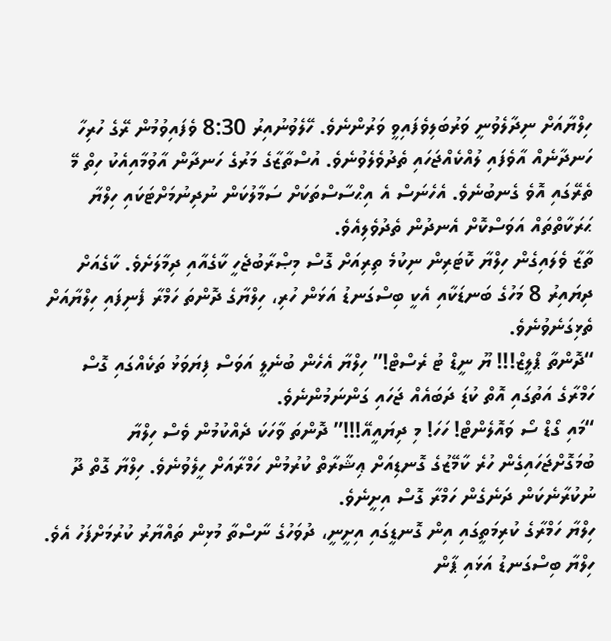ހިލްޔާއަށް ނިދާލެވުނީ ވަރުބަލިވެފައިވީ ވަރުންނެވެ. ހޭލެވުނުއިރު 8:30 ވެފައިވުމުން ރޭގެ ހުރިހާ ހަނދާނެއް އާވެފައި ލުއްކެއްޖަހައި ތެދުވެލެވުނެވެ. އުސްތާޒާގެ މަރުގެ ހަނދާން އާވުމާއިއެކު ހިތް މޭ ތެރޭގައި އޮވެ ގެނބުނެވެ. އެހެނަސް އެ އިޙްސާސްތަކަށް ސަމާލުކަން ނުދިނުމަށްޓަކައި ހިލްޔާ ޙަރަކާތްތައް އަވަސްކޮށް އެނދުން ތެދުވެލިއެވެ.
ތާޒާ ވެލައިގެން ހިލްޔާ ކޮޓަރިން ނިކުމެ ތިރިއަށް ގޮސް މިޞްރާބުޖެހީ ކާގެއާއި ދިމާލަށެވެ. ކާގެއަށް ދިޔައިރު 8 މަހުގެ ބަނޑަކާއި އެކީ ބިސްގަނޑު އަޅަން ހުރި، ހިލްޔާގެ ދޮންތަ ހަމްރާ ފެނިފައި ހިލްޔާއަށް ތެޅިގަނެވުނެވެ.
“ދޮންތާ ޕްލީޒް!!! ޔޫ ނީޑް ޓު ރެސްޓް!” ހިލްޔާ އެހެން ބުނެލީ އަވަސް ފިޔަވަޅު ތަކެއްގައި ގޮސް ހަމްރާގެ އަތުގައި އޮތް ކުޑަ ދަބައެއް ޖަހައި ގަންނަމުންނެވެ.
“މައި ގޯޑް ސޯ ވައޮލެންޓް! ހަހަ! މި ދިޔައީއޭ!!!” ދޮންތަ ވާހަކަ ދެއްކުމުން ވެސް ހިލްޔާ ބުމަގޮށްޖަހައިގެން ހުރެ ކާމޭޒުގެ ގޮނޑިއަށް ޢިޝާރާތް ކުރުމުން ހަމްރާއަށް ހީލެވުނެވެ. ހިލްޔާ ގޮތް ދޫ ނުކުރާނެކަން ދަނެގެން ހަމްރާ ގޮސް އިށީނެވެ.
ހިލްޔާ ހަމްރާގެ ކުރިމަތީގައި އިން ގޮނޑީގައި އިށީނީ، ދުވަހުގެ ނާސްތާ މުޅިން ތައްޔާރު ކުރުމަށްފަހު އެވެ. ހިލްޔާ ބިސްގަނޑު އަޅައި ޕާން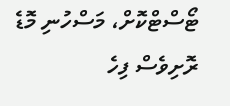ޓޯސްޓްކޮށް، މަސްހުނި މޮޑެ ރޮށިވެސް ފިހެ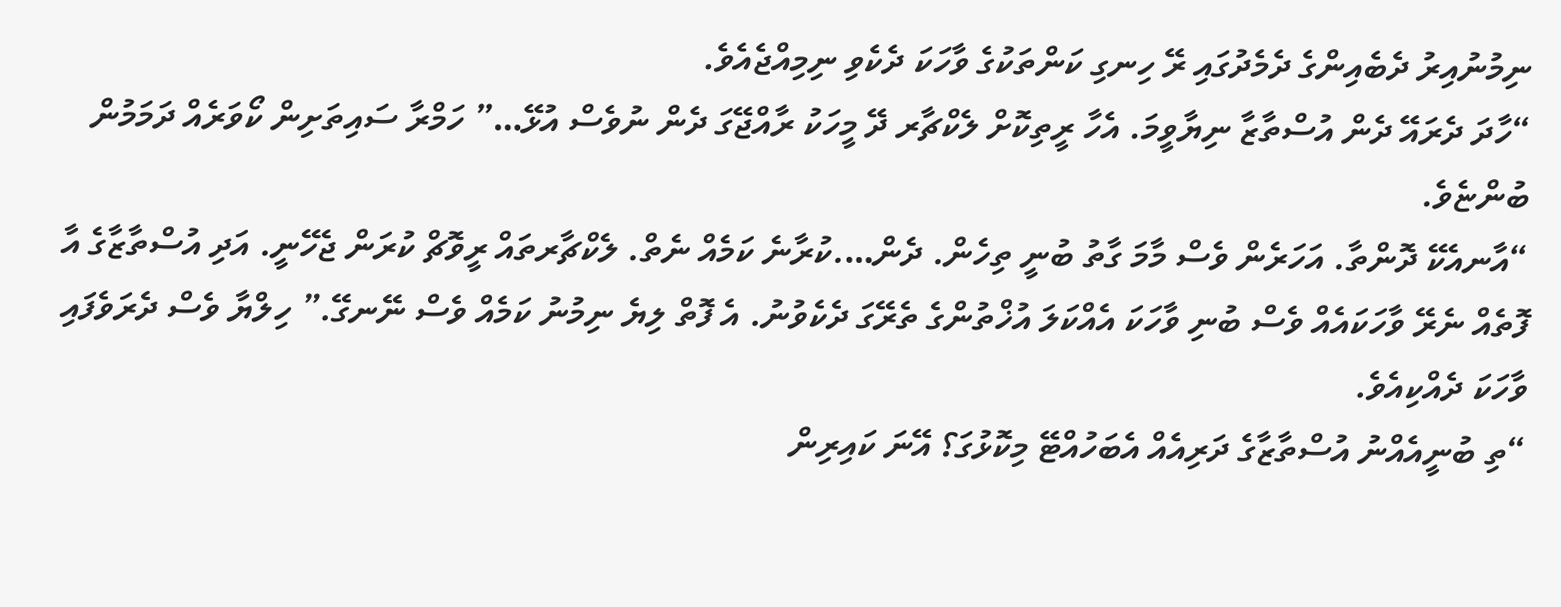ނިމުނުއިރު ދެބެއިންގެ ދެމެދުގައި ރޭ ހިނގި ކަންތަކުގެ ވާހަކަ ދެކެވި ނިމިއްޖެއެވެ.
“ހާދަ ދެރައޭ ދެން އުސްތާޒާ ނިޔާވީމަ. އެހާ ރީތިކޮށް ލެކްޗާރ ދޭ މީހަކު ރާއްޖޭގަ ދެން ނުވެސް އުޅޭ…” ހަމްރާ ސައިތަށިން ކޯވަރެއް ދަމަމުން ބުންޏެވެ.
“އާނއެކޭ ދޮންތާ. އަހަރެން ވެސް މާމަ ގާތު ބުނީ ތިހެން. ދެން….ކުރާނެ ކަމެއް ނެތް. ލެކްޗާރތައް ރީވޮޗް ކުރަން ޖެހޭނީ. އަދި އުސްތާޒާގެ އާ ފޮތެއް ނެރޭ ވާހަކައެއް ވެސް ބުނި ވާހަކަ އެއްކަލަ އުޚްތުންގެ ތެރޭގަ ދެކެވުނު. އެ ފޮތް ލިޔެ ނިމުނު ކަމެއް ވެސް ނޭނގޭ.” ހިލްޔާ ވެސް ދެރަވެފައި ވާހަކަ ދެއްކިއެވެ.
“ތި ބުނީއެއްނު އުސްތާޒާގެ ދަރިއެއް އެބަހުއްޓޭ މިކޮޅުގަ؟ އޭނަ ކައިރިން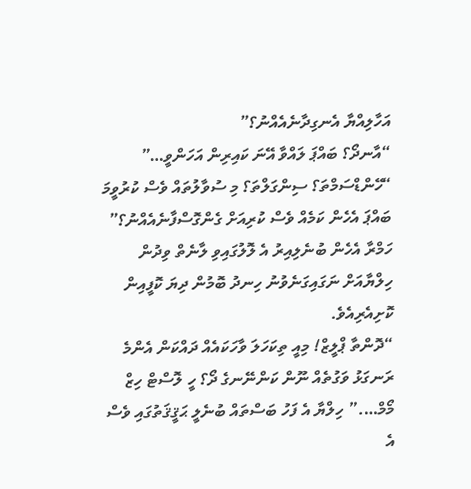އަހާލިއްޔާ އެނގިދާނެއެއްނު؟”
“އާނދޯ؟ ބައްޕަ ލައްވާ އޭނަ ކައިރިން އަހަންވީ…”
“ހޭންޑްސަމްތަ؟ ސިންގަލްތަ؟ މި ސުވާލުތައް ވެސް ކުރުވީމަ ބައްޕަ އެހެން ކަމެއް ވެސް ކުރިއަށް ގެންގޮސްފާނެއެއްނު؟”
ހަމްރާ އެހެން ބުނެލިއިރު އެ ލޮލުގައިވި ލާނެތް ވިދުން ހިލްޔާއަށް ނަގައިގަނެވުނު ހިނދު ބޮމުން ދިޔަ ކޮފީއިން ކޮށިއެރިއެވެ.
“ދޮންތާ ޕްލީޒް! މިއީ ތިކަހަލަ ވާހަކައެއް ދައްކަން އެންމެ ރަނގަޅު ވަގުތެއް ނޫން ކަންނޭނގެ ދޯ؟ ހީ ލޮސްޓް ހިޒް މޯމް….” ހިލްޔާ އެ ފަހު ބަސްތައް ބުނެލީ ޙަޤީޤަތުގައި ވެސް އެ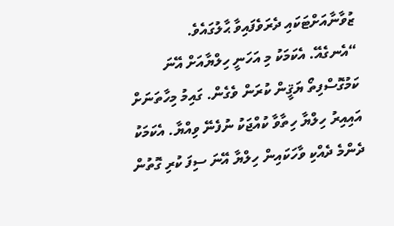ޒުވާނާއަށްޓަކައި ދެރަވެފައިވާ ޙާލުގައެވެ.
“އެނގެއޭ. އެކަމަކު މި އަހަނީ ހިލްޔާއަށް އޭނަ ކަމުގޮސްފިތޯ ޔަޤީން ކުރަން ވެގެން. ގައިމު މިހާތަނަށް އައިއިރު ހިލްޔާ ހިތާވާ ކުއްޖަކު ނުފެނޭ ވިއްޔާ. އެކަމަކު ދެންމެ ދެއްކި ވާހަކައިން ހިލްޔާ އޭނަ ސިފަ ކުރި ގޮތުން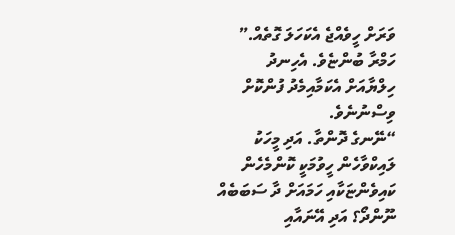ވަރަށް ހީވެއްޖެ އެކަހަލަ ގޮތެއް.” ހަމްރާ ބުންޏެވެ. އެހިނދު ހިލްޔާއަށް އެކަމާއިމެދު ފުންކޮށް ވިސްނުނެވެ.
“ނޭނގެ ދޮންތާ. އަދި މީހަކު ލައިކްވާހެން ހީވުމަކީ ކޮންމެހެން ކައިވެންޏަކާއި ހަމައަށް ދާ ސަބަބެއް ނޫންދޯ؟ އަދި އޭނައާއި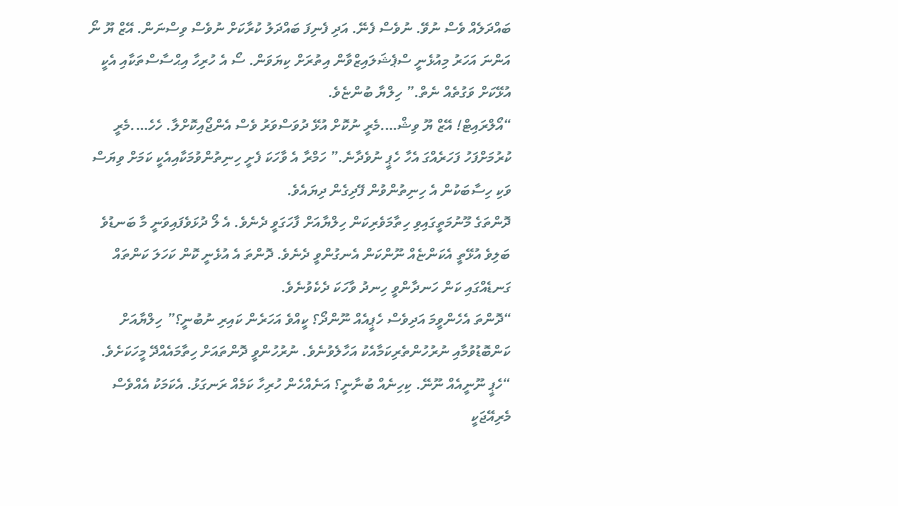ބައްދަލެއް ވެސް ނުވޭ. ނުވެސް ފެނޭ. އަދި ފެނިފަ ބައްދަލު ކުރާކަށް ނުވެސް ވިސްނަން. އޭޒް ޔޫ ނޯ އަންނަ އަހަރު މިއުޅެނީ ސްޕެޝަލައިޒްވާން އިތުރަށް ކިޔަވަން. ސޯ އެ ހުރިހާ އިޙްސާސްތަކާއި އެކީ އުޅޭކަށް ވަގުތެއް ނެތް.” ހިލްޔާ ބުންޏެވެ.
“އޯލްރައިޓް! އޭޒް ޔޫ ވިޝް….މެރީ ނުކޮށް އުޅޭ ދުވަސްވަރު ވެސް އެންޖޯއިކޮށްލާ. ހެހެ….މެރީ ކުރުމަށްފަހު ފަހަރެއްގަ އެހާ ހެޕީ ނުވެދާނެ.” ހަމްރާ އެ ވާހަކަ ފެށީ ހިނިތުންވުމަކާއިއެކީ ކަމަށް ވިޔަސް ވަކި ހިސާބަކުން އެ ހިނިތުންވުން ފޭދިގެން ދިޔައެވެ.
ދޮންތަގެ މޫނުމަތީގައިވި ހިތާމަވެރިކަން ހިލްޔާއަށް ފާހަގަވީ ދެނެވެ. އެ ލޯ ދުޅަވެފައިވަނީ މާ ބަނޑުވެ ބަލިވެ އުޅޭތީ އެކަންޏެއް ނޫންކަން އެނގުންވީ ދެނެވެ. ދޮންތަ އެ އުޅެނީ ކޮން ކަހަލަ ކަންތައް ގަނޑެއްގައި ކަން ހަނދާންވީ ހިނދު ވާހަކަ ދެކެވުނެވެ.
“ދޮންތަ އެހެންވީމަ އަދިވެސް ހެޕީއެއް ނޫންދޯ؟ ކީއްވެ އަހަރެން ކައިރި ނުބުނީ؟” ހިލްޔާއަށް ކަންބޮޑުވުމާއި ނުރުހުންތެރިކަމާއެކު އަހާލެވުނެވެ. ނުރުހުންވީ ދޮންތައަށް ހިތާމައެއްދޭ މީހަކަށެވެ.
“ހެޕީ ނޫނީއެއް ނޫނޭ. ކިހިނެއް ބުނާނީ؟ އަނެއްހެން ހުރިހާ ކަމެއް ރަނގަޅު. އެކަމަކު އެއްވެސް މެރިއޭޖަކީ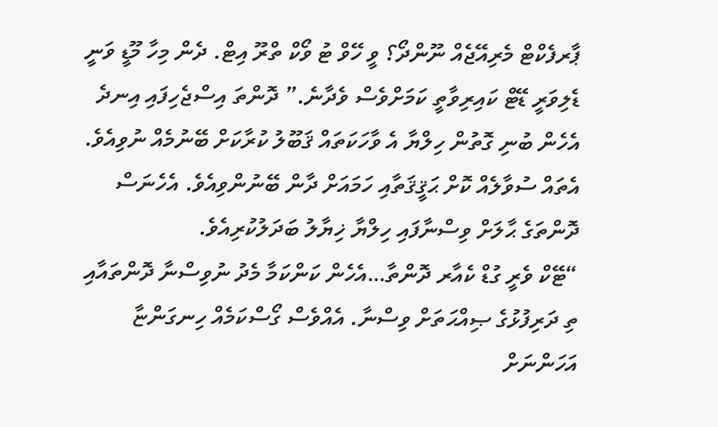ޕާރފެކްޓް މެރިއޭޖެއް ނޫންދޯ؟ ވީ ހޭވް ޓު ވޯކް ތްރޫ އިޓް. ދެން މިހާ މޫޑީ ވަނީ ޑެލިވަރީ ޑޭޓް ކައިރިވާތީ ކަމަށްވެސް ވެދާނެ.” ދޮންތަ އިސްޖެހިފައި އިނދެ އެހެން ބުނި ގޮތުން ހިލްޔާ އެ ވާހަކަތައް ޤަބޫލު ކުރާކަށް ބޭނުމެއް ނުވިއެވެ. އެތައް ސުވާލެއް ކޮށް ޙަޤީޤަތާއި ހަމައަށް ދާން ބޭނުންވިއެވެ. އެހެނަސް ދޮންތަގެ ޙާލަށް ވިސްނާފައި ހިލްޔާ ޚިޔާލު ބަދަލުކުރިއެވެ.
“ޓޭކް ވެރީ ގުޑް ކެއާރ ދޮންތާ…އެހެން ކަންކަމާ މެދު ނުވިސްނާ ދޮންތައާއި ތި ދަރިފުޅުގެ ޞިއްޙަތަށް ވިސްނާ. އެއްވެސް ގޯސްކަމެއް ހިނގަންޏާ އަހަންނަށް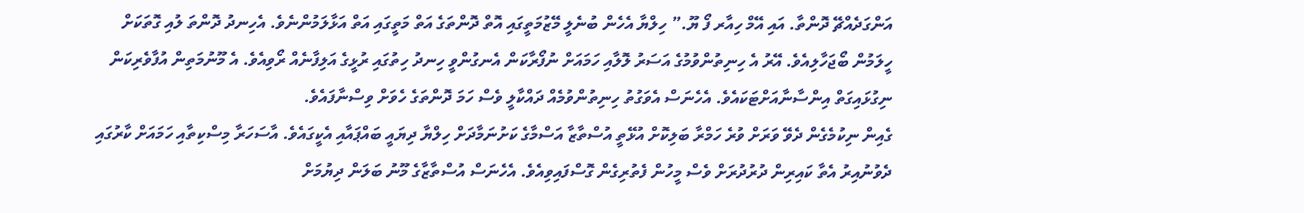އަންގަދެއްޗޭ ދޮންތާ. އައި އޭމް ހިއާރ ފޯ ޔޫ.” ހިލްޔާ އެހެން ބުނެލީ މޭޒުމަތީގައި އޮތް ދޮންތަގެ އަތް މަތީގައި އަތް އަޅާލަމުންނެވެ. އެހިނދު ދޮންތަ ލުއި ގޮތަކަށް ހީލަމުން ބޯޖަހާލިއެވެ. އޭރު އެ ހިނިތުންވުމުގެ އަސަރު ލޮލާއި ހަމައަށް ނުފޯރާކަން އެނގުންވީ ހިނދު ހިތުގައި ރުޅީގެ އަލިފާނެއް ރޯވިއެވެ. އެ މޫނުމަތިން އުފާވެރިކަން ނިގުޅައިގަތް އިންސާނާއަށްޓަކައެވެ. އެހެނަސް އެވަގުތު ހިނިތުންވުމެއް ދައްކާލީ ވެސް ހަމަ ދޮންތަގެ ހެވަށް ވިސްނާފައެވެ.
ގެއިން ނިކުމެގެން ދެވޭ ވަރަށް ވުރެ ހަމްރާ ބަލިކޮށް އުޅޭތީ އުސްތާޒާ އަސްމާގެ ކަށުނަމާދަށް ހިލްޔާ ދިޔައީ ބައްޕައާއި އެކީގައެވެ. އާސަހަރާ މިސްކިތާއި ހަމައަށް ކާރުގައި ދެވުނުއިރު އެތާ ކައިރިން ދުރުދުރަށް ވެސް މީހުން ފެތުރިގެން ގޮސްފައިވިއެވެ. އެހެނަސް އުސްތާޒާގެ މޫނު ބަލަން ދިޔުމަށް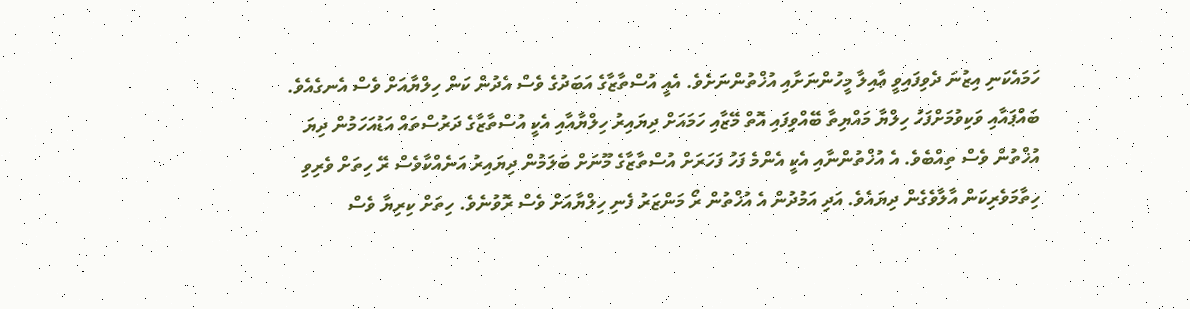ހަމައެކަނި އިޒުނަ ދެވިފައިވީ ޢާއިލާ މީހުންނަށާއި އުޚްތުންނަށެވެ. އެއީ އުސްތާޒާގެ އަބަދުގެ ވެސް އެދުން ކަން ހިލްޔާއަށް ވެސް އެނގެއެވެ.
ބައްޕައާއި ވަކިވުމަށްފަހު ހިލްޔާ މައްޔިތާ ބޭއްވިފައި އޮތް މޭޒާއި ހަމައަށް ދިޔައިރު ހިލްޔާއާއި އެކީ އުސްތާޒާގެ ދަރުސްތައް އަޑުއަހަމުން ދިޔަ އުޚްތުން ވެސް ތިއްބެވެ. އެ އުޚްތުންނާއި އެކީ އެންމެ ފަހު ފަހަރަށް އުސްތާޒާގެ މޫނަށް ބަލަމުން ދިޔައިރު އަނެއްކާވެސް ރޭ ހިތަށް ވެރިވި ހިތާމަވެރިކަން އާލާވެގެން ދިޔައެވެ. އަދި އަމުދުން އެ އުޚްތުން ރޯ މަންޒަރު ފެނި ހިލްޔާއަށް ވެސް ރޮވުނެވެ. ހިތަށް ކިރިޔާ ވެސް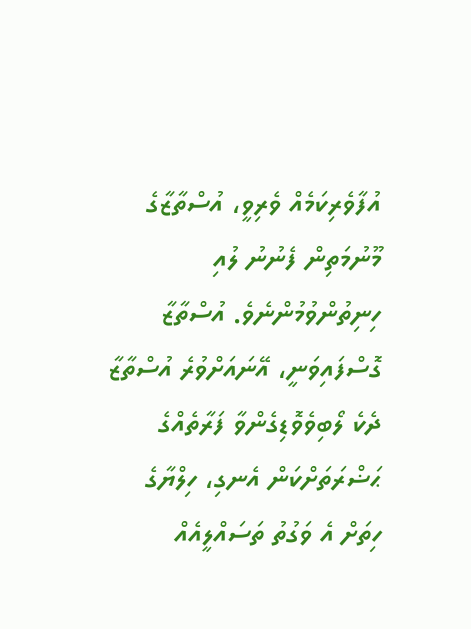އުފާވެރިކަމެއް ވެރިވީ، އުސްތާޒާގެ މޫނުމަތިން ފެނުނު ލުއި ހިނިތުންވުމުންނެވެ. އުސްތާޒާ ގޮސްފައިވަނީ، އޭނައަށްވުރެ އުސްތާޒާ ދެކެ ލޯބިވެވޮޑިގެންވާ ފަރާތެއްގެ ޙަޟްރަތަށްކަން އެނގި، ހިލްޔާގެ ހިތަށް އެ ވަގުތު ތަސައްލީއެއް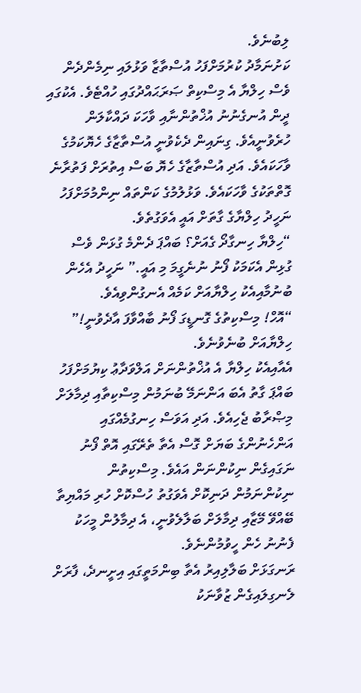ލިބުނެވެ.
ކަށުނަމާދު ކުރުމަށްފަހު އުސްތާޒާ ވަޅުލައި ނިމެންދެން ވެސް ހިލްޔާ އެ މިސްކިތް ޞަރަޙައްދުގައި ހުއްޓެވެ. އެކުގައި ދީން އުނގެނުނު އުޚްތުންނާއި ވާހަކަ ދައްކާލަން ހުރެވުނީއެވެ. ގިނައިން ދެކެވުނީ އުސްތާޒާގެ ހެޔޮކަމުގެ ވާހަކައެވެ. އަދި އުސްތާޒާގެ ހެޔޮ ބަސް އިތުރަށް ފަތުރާނެ ގޮތްތަކުގެ ވާހަކައެވެ. ވަޅުލުމުގެ ކަންތައް ނިންމުމަށްފަހު ނަހީދު ހިލްޔާގެ ގާތަށް އައީ އެވަގުތެވެ.
“ހިލްޔާ ހިނގާދޯ ގެއަށް؟ ބައްޕަ ދެންމެ ގުޅަން ވެސް ގުޅިން އެކަމަކު ފޯނު ނުނެގީމަ މި އައީ.” ނަހީދު އެހެން ބުނުމާއިއެކު ހިލްޔާއަށް ކަމެއް އެނގުންވިއެވެ.
“އޮހް! މިސްކިތުގެ ގޮނޑީގަ ފޯނު ބާއްވާފަ އާދެވުނީ!” ހިލްޔާއަށް ބުނެވުނެވެ.
އެއާއިއެކު ހިލްޔާ އެ އުޚްތުންނަށް އަލްވަދާޢު ކިޔުމަށްފަހު ބައްޕަ ގާތު އެބަ އަންނަމޭ ބުނަމުން މިސްކިތާއި ދިމާލަށް މިޞްރާބު ޖެހިއެވެ. އަދި އަވަސް ހިނގުމެއްގައި އަންހެނުންގެ ބަޔަށް ގޮސް އެތާ ތެރޭގައި އޮތް ފޯނު ނަގައިގެން ނިކުންނަން އައެވެ. މިސްކިތުން ނިކުންނަމުން ދަނިކޮށް އެވަގުތު ހުސްކޮށް ހުރި މައްޔިތާ ބޭއްވޭ މޭޒާއި ދިމާލަށް ބަލާލެވުނީ، އެ ދިމާލުން މީހަކު ފެނުނު ހެން ހީވުމުންނެވެ.
ރަނގަޅަށް ބަލާލިއިރު އެތާ ބިންމަތީގައި އިށީނދެ، ފާރަށް ލެނގިލައިގެން ޒުވާނަކު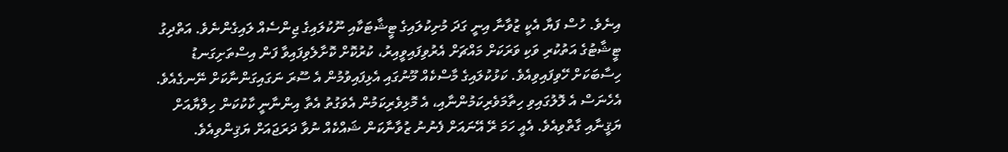އިނެވެ. ހުސް ފަޔާ އެކީ ޒުވާނާ އިނީ ގަދަ މުށިކުލައިގެ ޓީޝާޓަކާއި ނޫކުލައިގެ ޖިންސެއް ލައިގެންނެވެ. އަތްދިގު ޓީޝާޓުގެ އަތުކުރި ވަކި ވަރަކަށް މައްޗަށް އެރުވިފައިވީއިރު، ކުރުކޮށް ކޮށާލެވިފައިވާ ފަން އިސްތަށިގަނޑު ހިސާބަކަށް ހޭވިފައިވިއެވެ. ކަޅުކުލައިގެ މާސްކެއް މޫނުގައި އެޅިފައިވުމުން އެ ސޫރަ ނަގައިގަންނާކަށް ނޭނގެއެވެ.
އެހެނަސް އެ ލޮލުގައިވި ހިތާމަވެރިކަމުންނާއި، އެ މޮޅިވެރިކަމުން އެވަގުތު އެތާ އިންނާނީ ކާކުކަން ހިލްޔާއަށް ޔަޤީނާއި ގާތްވިއެވެ. އެއީ ހަމަ ރޭ އޭނައަށް ފެނުނު ޒުވާނާކަން ޝައްކެއް ނުވާ ދަރަޖައަށް ޔަޤިންވިއެވެ.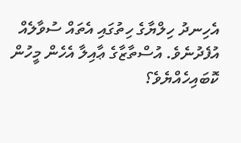އެހިނދު ހިލްޔާގެ ހިތުގައި އެތައް ސުވާލެއް އުފެދުނެވެ. އުސްތާޒާގެ ޢާއިލާ އެހެން މީހުން ކޮބައިހެއްޔެވެ؟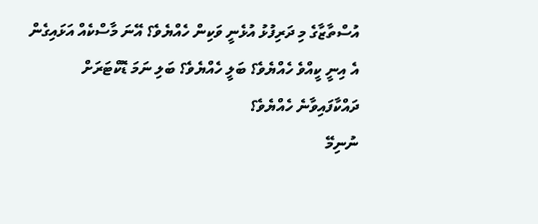އުސްތާޒާގެ މި ދަރިފުޅު އުޅެނީ ވަކިން ހެއްޔެވެ؟ އޭނަ މާސްކެއް އަޅައިގެން އެ އިނީ ކީއްވެ ހެއްޔެވެ؟ ބަލީ ހެއްޔެވެ؟ ބަލި ނަމަ ޑޮކްޓަރަށް ދައްކާފައިވާނެ ހެއްޔެވެ؟
ނުނިމޭ